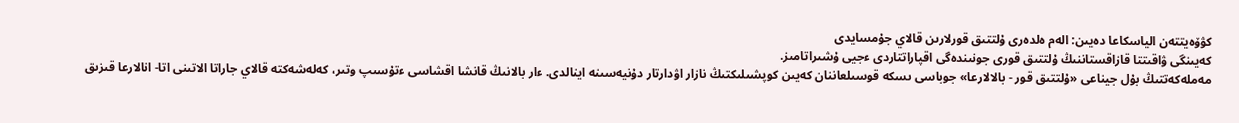كۋۆەيتتەن الياسكاعا دەيىن: الەم ەلدەرى ۇلتتىق قورلارىن قالاي جۇمسايدى
كەيىنگى ۋاقىتتا قازاقستاننىڭ ۇلتتىق قورى جونىندەگى اقپاراتتاردى ءجيى ۇشىراتامىز.
مەملەكەتتىڭ بۇل جيناعى «ۇلتتىق قور - بالالارعا» جوباسى ىسكە قوسىلعاننان كەيىن كوپشىلىكتىڭ نازار اۋدارتار دۇنيەسىنە اينالدى. ءار بالانىڭ قانشا اقشاسى ءتۇسىپ وتىر، كەلەشەكتە قالاي جاراتا الاتىنى اتا- انالارعا قىزىق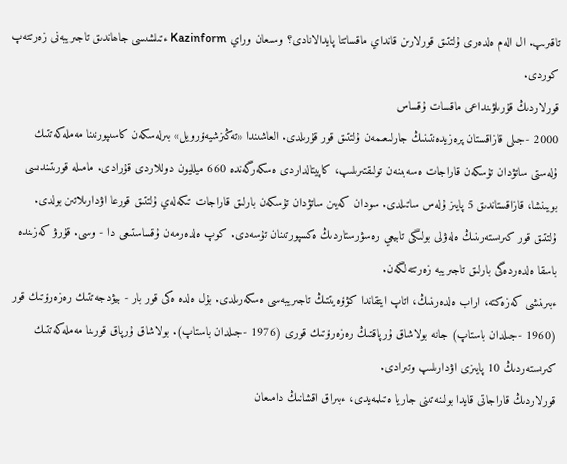تاقىرىپ. ال الەم ەلدەرى ۇلتتىق قورلارىن قانداي ماقساتتا پايدالانادى؟ وسىعان وراي Kazinform ءتىلشىسى جاھاندىق تاجىريبەنى زەرتتەپ كوردى.
قورلاردىڭ قۇرىلۋىنداعى ماقسات ۇقساس
2000 -جىلى قازاقستان پرەزيدەنتىنىڭ جارلىعىمەن ۇلتتىق قور قۇرىلدى. العاشىندا «تەڭىزشيەۆرويل» بىرلەسكەن كاسىپورنىنا مەملەكەتتىك ۇلەستى ساتۋدان تۇسكەن قاراجات ەسەبىنەن تولىقتىرىلىپ، كاپيتالداردى ەسكەرگەندە 660 ميلليون دوللاردى قۇرادى. مامىلە قورىتىندىسى بويىنشا، قازاقستاندىق 5 پايىز ۇلەس ساتىلدى. سودان كەيىن ساتۋدان تۇسكەن بارلىق قاراجات تىكەلەي ۇلتتىق قورعا اۋدارىلاتىن بولدى.
ۇلتتىق قور كىرىستەرىنىڭ ەلەۋلى بولىگى تابيعي رەسۋرستاردىڭ ەكسپورتىنان تۇسەدى. كوپ ەلدەرمەن ۇقساستىعى دا - وسى. قۇرۋ كەزىندە باسقا ەلدەردەگى بارلىق تاجىريبە زەرتتەلگەن.
ءبىرىنشى كەزەكتە، اراب ەلدەرىنىڭ، اتاپ ايتقاندا كۋۆەيتتىڭ تاجىريبەسى ەسكەرىلدى. بۇل ەلدە ەكى قور بار - بيۋدجەتتىك رەزەرۆتىك قور (1960 -جىلدان باستاپ) جانە بولاشاق ۇرپاقتىڭ رەزەرۆتىك قورى (1976 -جىلدان باستاپ). بولاشاق ۇرپاق قورىنا مەملەكەتتىك كىرىستەردىڭ 10 پايىزى اۋدارىلىپ وتىرادى.
قورلاردىڭ قاراجاتى قايدا بولىنەتىنى جاريا ەتىلمەيدى، ءبىراق اقشانىڭ دامىعان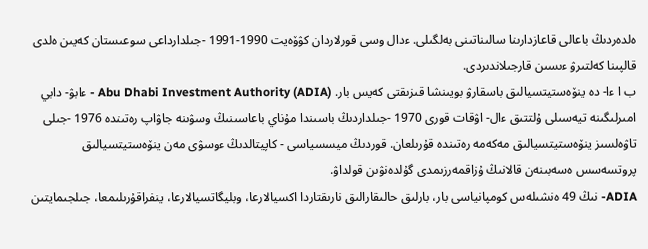ەلدەردىڭ باعالى قاعازدارىنا سالىناتىنى بەلگىلى. ءدال وسى قورلاردان كۋۆەيت 1990-1991 -جىلدارداعى سوعىستان كەيىن ەلدى قالپىنا كەلتىرۋ ءىسىن قارجىلاندىردى.
ب ا ءا- دە ينۆەستيتسيالىق باسقارۋ بويىنشا قىزىقتى كەيس بار. Abu Dhabi Investment Authority (ADIA) - ءابۋ- دابي امىرلىگىنە تيەسىلى ۇلتتىق ءال- اۋقات قورى 1970 -جىلداردىڭ باسىندا مۇناي باعاسىنىڭ وسۋىنە جاۋاپ رەتىندە 1976 -جىلى تاۋەلسىز ينۆەستيتسيالىق مەكەمە رەتىندە قۇرىلعان. قوردىڭ ميسسياسى - كاپيتالدىڭ ءوسۋى مەن ينۆەستيتسيالىق پروتسەسس ەسەبىنەن قالانىڭ ۇزاقمەرزىمدى گۇلدەنۋىن قولداۋ.
ADIA- نىڭ 49 ەنشىلەس كومپانياسى بار، بارلىق حالىقارالىق نارىقتاردا اكسيالارعا، وبليگاتسيالارعا، ينفراقۇرىلىمعا، جىلجىمايتىن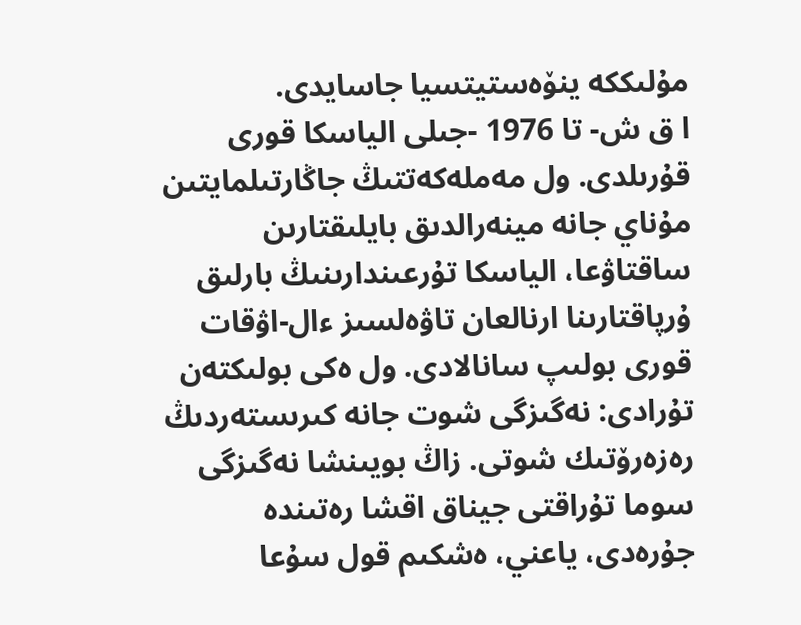مۇلىككە ينۆەستيتسيا جاسايدى.
ا ق ش- تا 1976 -جىلى الياسكا قورى قۇرىلدى. ول مەملەكەتتىڭ جاڭارتىلمايتىن مۇناي جانە مينەرالدىق بايلىقتارىن ساقتاۋعا، الياسكا تۇرعىندارىنىڭ بارلىق ۇرپاقتارىنا ارنالعان تاۋەلسىز ءال-اۋقات قورى بولىپ سانالادى. ول ەكى بولىكتەن تۇرادى: نەگىزگى شوت جانە كىرىستەردىڭ رەزەرۆتىك شوتى. زاڭ بويىنشا نەگىزگى سوما تۇراقتى جيناق اقشا رەتىندە جۇرەدى، ياعني، ەشكىم قول سۇعا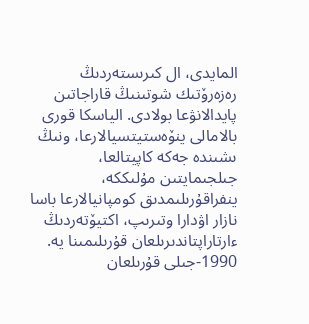المايدى، ال كىرىستەردىڭ رەزەرۆتىك شوتىنىڭ قاراجاتىن پايدالانۋعا بولادى. الياسكا قورى بالامالى ينۆەستيتسيالارعا، ونىڭ ىشىندە جەكە كاپيتالعا، جىلجىمايتىن مۇلىككە، ينفراقۇرىلىمدىق كومپانيالارعا باسا نازار اۋدارا وتىرىپ، اكتيۆتەردىڭ ءارتاراپتاندىرىلعان قۇرىلىمىنا يە.
1990-جىلى قۇرىلعان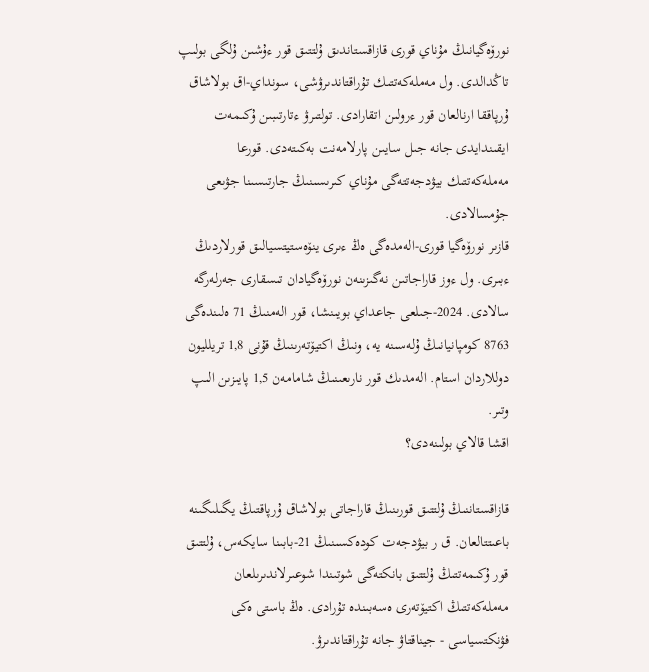نورۆەگيانىڭ مۇناي قورى قازاقستاندىق ۇلتتىق قور ءۇشىن ۇلگى بولىپ تاڭدالدى. ول مەملەكەتتىك تۇراقتاندىرۋشى، سونداي-اق بولاشاق ۇرپاققا ارنالعان قور ءرولىن اتقارادى. تولتىرۋ ءتارتىبىن ۇكىمەت ايقىندايدى جانە جىل سايىن پارلامەنت بەكىتەدى. قورعا مەملەكەتتىك بيۋدجەتتەگى مۇناي كىرىسىنىڭ جارتىسىنا جۋىعى جۇمسالادى.
قازىر نورۆەگيا قورى-الەمدەگى ەڭ ءىرى ينۆەستيتسيالىق قورلاردىڭ ءبىرى. ول ءوز قاراجاتىن نەگىزىنەن نورۆەگيادان تىسقارى جەرلەرگە سالادى. 2024-جىلعى جاعداي بويىنشا، قور الەمنىڭ 71 ەلىندەگى 8763 كومپانيانىڭ ۇلەسىنە يە، ونىڭ اكتيۆتەرىنىڭ قۇنى 1,8 تريلليون دوللاردان استام. الەمدىك قور نارىعىنىڭ شامامەن 1,5 پايىزىن الىپ وتىر.
اقشا قالاي بولىنەدى؟

قازاقستاننىڭ ۇلتتىق قورىنىڭ قاراجاتى بولاشاق ۇرپاقتىڭ يگىلىگىنە باعىتتالعان. ق ر بيۋدجەت كودەكسىنىڭ 21-بابىنا سايكەس، ۇلتتىق قور ۇكىمەتتىڭ ۇلتتىق بانكتەگى شوتىندا شوعىرلاندىرىلعان مەملەكەتتىڭ اكتيۆتەرى ەسەبىندە تۇرادى. ەڭ باستى ەكى فۋنكتسياسى - جيناقتاۋ جانە تۇراقتاندىرۋ.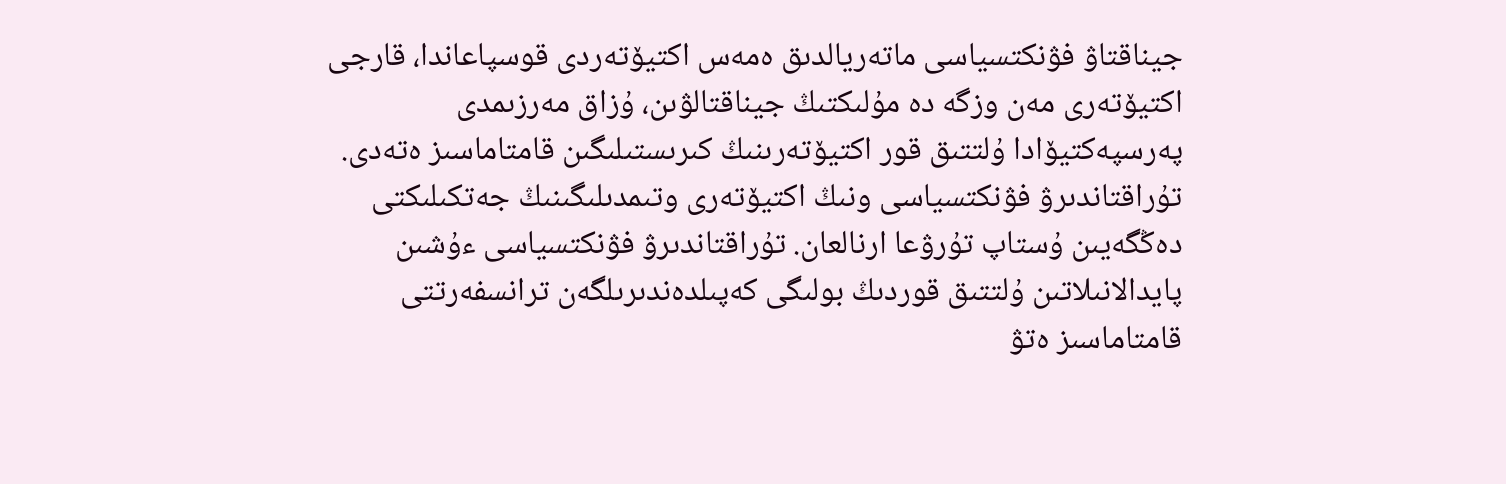جيناقتاۋ فۋنكتسياسى ماتەريالدىق ەمەس اكتيۆتەردى قوسپاعاندا، قارجى اكتيۆتەرى مەن وزگە دە مۇلىكتىڭ جيناقتالۋىن، ۇزاق مەرزىمدى پەرسپەكتيۆادا ۇلتتىق قور اكتيۆتەرىنىڭ كىرىستىلىگىن قامتاماسىز ەتەدى. تۇراقتاندىرۋ فۋنكتسياسى ونىڭ اكتيۆتەرى وتىمدىلىگىنىڭ جەتكىلىكتى دەڭگەيىن ۇستاپ تۇرۋعا ارنالعان. تۇراقتاندىرۋ فۋنكتسياسى ءۇشىن پايدالانىلاتىن ۇلتتىق قوردىڭ بولىگى كەپىلدەندىرىلگەن ترانسفەرتتى قامتاماسىز ەتۋ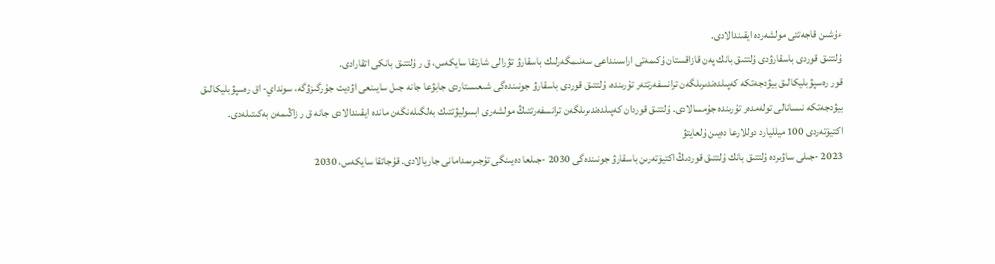ءۇشىن قاجەتتى مولشەردە ايقىندالادى.
ۇلتتىق قوردى باسقارۋدى ۇلتتىق بانك پەن قازاقستان ۇكىمەتى اراسىنداعى سەنىمگەرلىك باسقارۋ تۋرالى شارتقا سايكەس، ق ر ۇلتتىق بانكى اتقارادى.
قور رەسپۋبليكالىق بيۋدجەتكە كەپىلدەندىرىلگەن ترانسفەرتتەر تۇرىندە، ۇلتتىق قوردى باسقارۋ جونىندەگى شىعىستاردى جابۋعا جانە جىل سايىنعى اۋديت جۇرگىزۋگە، سونداي- اق رەسپۋبليكالىق بيۋدجەتكە نىسانالى تولەمدەر تۇرىندە جۇمسالادى. ۇلتتىق قوردان كەپىلدەندىرىلگەن ترانسفەرتتىڭ مولشەرى ابسوليۋتتىك بەلگىلەنگەن ماندە ايقىندالادى جانە ق ر زاڭىمەن بەكىتىلەدى.
اكتيۆتەردى 100 ميلليارد دوللارعا دەيىن ۇلعايتۋ
2023 -جىلى ساۋىردە ۇلتتىق بانك ۇلتتىق قوردىڭ اكتيۆتەرىن باسقارۋ جونىندەگى 2030 -جىلعا دەيىنگى تۇجىرىمدامانى جاريالادى. قۇجاتقا سايكەس، 2030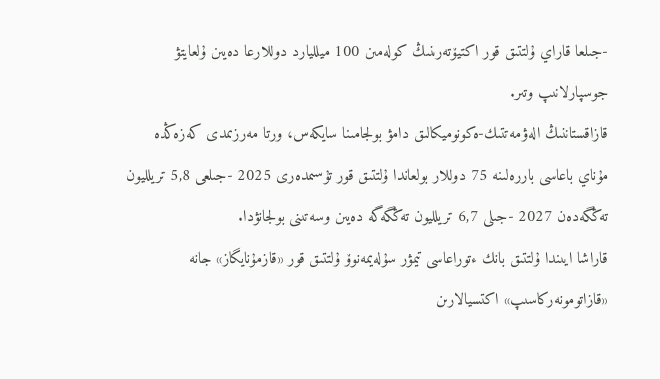-جىلعا قاراي ۇلتتىق قور اكتيۆتەرىنىڭ كولەمىن 100 ميلليارد دوللارعا دەيىن ۇلعايتۋ جوسپارلانىپ وتىر.
قازاقستاننىڭ الەۋمەتتىك-ەكونوميكالىق دامۋ بولجامىنا سايكەس، ورتا مەرزىمدى كەزەڭدە مۇناي باعاسى باررەلىنە 75 دوللار بولعاندا ۇلتتىق قور تۇسىمدەرى 2025 -جىلعى 5,8 تريلليون تەڭگەدەن 2027 -جىلى 6,7 تريلليون تەڭگەگە دەيىن وسەتىنى بولجانۋدا.
قاراشا ايىندا ۇلتتىق بانك ءتوراعاسى تيمۋر سۇلەيمەنوۆ ۇلتتىق قور «قازمۇنايگاز» جانە «قازاتومونەركاسىپ» اكتسيالارىن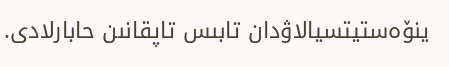ينۆەستيتسيالاۋدان تابىس تاپقانىن حابارلادى.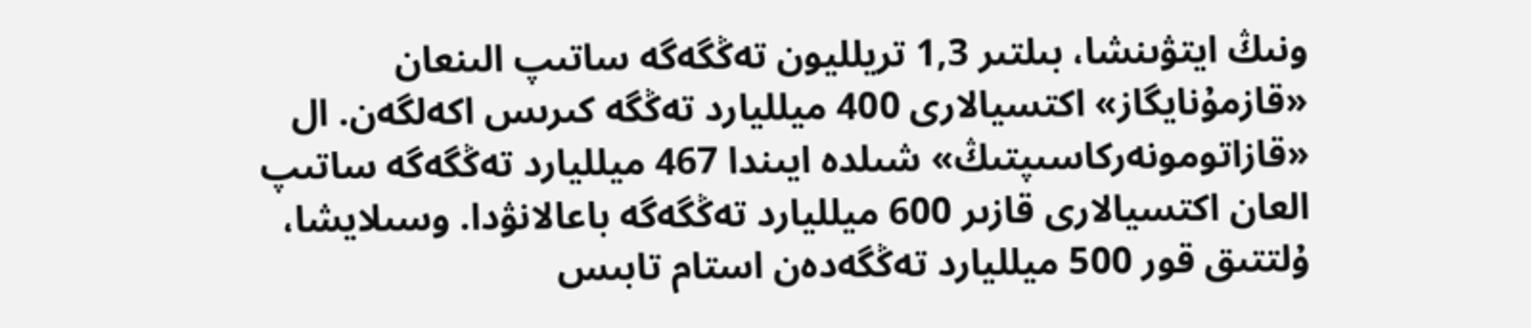ونىڭ ايتۋىنشا، بىلتىر 1,3 تريلليون تەڭگەگە ساتىپ الىنعان «قازمۇنايگاز» اكتسيالارى 400 ميلليارد تەڭگە كىرىس اكەلگەن. ال «قازاتومونەركاسىپتىڭ» شىلدە ايىندا 467 ميلليارد تەڭگەگە ساتىپ العان اكتسيالارى قازىر 600 ميلليارد تەڭگەگە باعالانۋدا. وسىلايشا، ۇلتتىق قور 500 ميلليارد تەڭگەدەن استام تابىس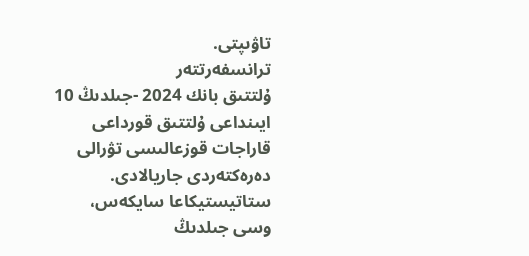تاۋىپتى.
ترانسفەرتتەر
ۇلتتىق بانك 2024 -جىلدىڭ 10 ايىنداعى ۇلتتىق قورداعى قاراجات قوزعالىسى تۋرالى دەرەكتەردى جاريالادى. ستاتيستيكاعا سايكەس، وسى جىلدىڭ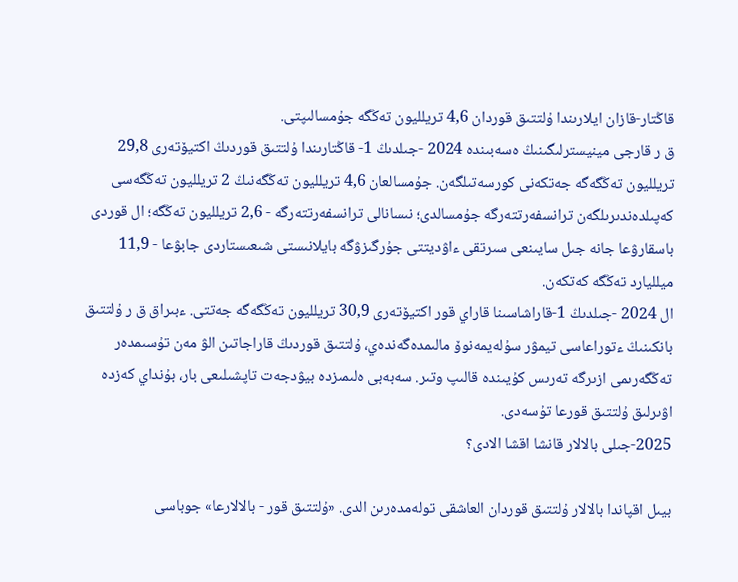قاڭتار-قازان ايلارىندا ۇلتتىق قوردان 4,6 تريلليون تەڭگە جۇمسالىپتى.
ق ر قارجى مينيسترلىگىنىڭ ەسەبىندە 2024 -جىلدىڭ 1- قاڭتارىندا ۇلتتىق قوردىڭ اكتيۆتەرى 29,8 تريلليون تەڭگەگە جەتكەنى كورسەتىلگەن. جۇمسالعان 4,6 تريلليون تەڭگەنىڭ 2 تريلليون تەڭگەسى كەپىلدەندىرىلگەن ترانسفەرتتەرگە جۇمسالدى؛ نىسانالى ترانسفەرتتەرگە - 2,6 تريلليون تەڭگە؛ ال قوردى باسقارۋعا جانە جىل سايىنعى سىرتقى ءاۋديتتى جۇرگىزۋگە بايلانىستى شىعىستاردى جابۋعا - 11,9 ميلليارد تەڭگە كەتكەن.
ال 2024 -جىلدىڭ 1-قاراشاسىنا قاراي قور اكتيۆتەرى 30,9 تريلليون تەڭگەگە جەتتى. ءبىراق ق ر ۇلتتىق بانكىنىڭ ءتوراعاسى تيمۋر سۇلەيمەنوۆ مالىمدەگەندەي، ۇلتتىق قوردىڭ قاراجاتىن الۋ مەن تۇسىمدەر تەڭگەرىمى ازىرگە تەرىس كۇيىندە قالىپ وتىر. سەبەبى ەلىمىزدە بيۋدجەت تاپشىلىعى بار، بۇنداي كەزدە اۋىرلىق ۇلتتىق قورعا تۇسەدى.
2025-جىلى بالالار قانشا اقشا الادى؟

بيىل اقپاندا بالالار ۇلتتىق قوردان العاشقى تولەمدەرىن الدى. «ۇلتتىق قور - بالالارعا» جوباسى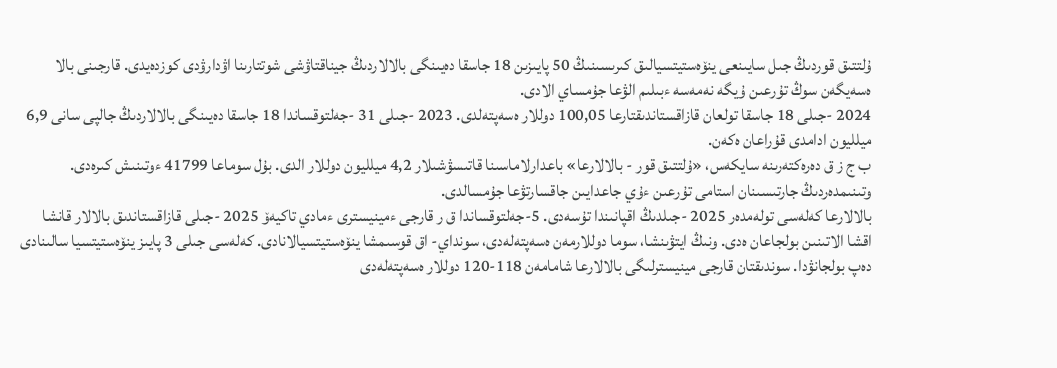ۇلتتىق قوردىڭ جىل سايىنعى ينۆەستيتسيالىق كىرىسىنىڭ 50 پايىزىن 18 جاسقا دەيىنگى بالالاردىڭ جيناقتاۋشى شوتتارىنا اۋدارۋدى كوزدەيدى. قارجىنى بالا ەسەيگەن سوڭ تۇرعىن ۇيگە نەمەسە ءبىلىم الۋعا جۇمساي الادى.
2024 -جىلى 18 جاسقا تولعان قازاقستاندىقتارعا 100,05 دوللار ەسەپتەلدى. 2023 -جىلى 31 -جەلتوقساندا 18 جاسقا دەيىنگى بالالاردىڭ جالپى سانى 6,9 ميلليون ادامدى قۇراعان ەكەن.
ب ج ز ق دەرەكتەرىنە سايكەس، «ۇلتتىق قور - بالالارعا» باعدارلاماسىنا قاتىسۋشىلار 4,2 ميلليون دوللار الدى. بۇل سوماعا 41799 ءوتىنىش كىرەدى. وتىنىمدەردىڭ جارتىسىنان استامى تۇرعىن ءۇي جاعدايىن جاقسارتۋعا جۇمسالدى.
بالالارعا كەلەسى تولەمدەر 2025 -جىلدىڭ اقپانىندا تۇسەدى. 5-جەلتوقساندا ق ر قارجى ءمينيسترى ءمادي تاكيەۆ 2025 -جىلى قازاقستاندىق بالالار قانشا اقشا الاتىنىن بولجاعان ەدى. ونىڭ ايتۋىنشا، سوما دوللارمەن ەسەپتەلەدى، سونداي- اق قوسىمشا ينۆەستيتسيالانادى. كەلەسى جىلى 3 پايىز ينۆەستيتسيا سالىنادى دەپ بولجانۋدا. سوندىقتان قارجى مينيسترلىگى بالالارعا شامامەن 118-120 دوللار ەسەپتەلەدى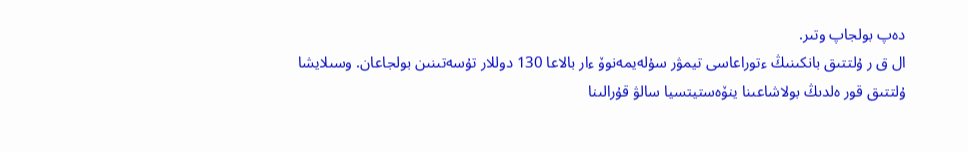دەپ بولجاپ وتىر.
ال ق ر ۇلتتىق بانكىنىڭ ءتوراعاسى تيمۋر سۇلەيمەنوۆ ءار بالاعا 130 دوللار تۇسەتىنىن بولجاعان. وسىلايشا ۇلتتىق قور ەلدىڭ بولاشاعىنا ينۆەستيتسيا سالۋ قۇرالىنا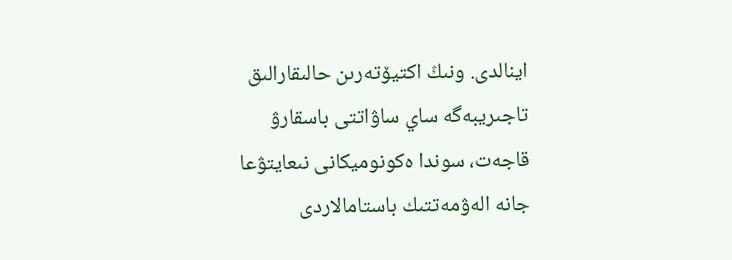اينالدى. ونىڭ اكتيۆتەرىن حالىقارالىق تاجىريبەگە ساي ساۋاتتى باسقارۋ قاجەت، سوندا ەكونوميكانى نىعايتۋعا جانە الەۋمەتتىك باستامالاردى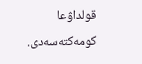قولداۋعا كومەكتەسەدى.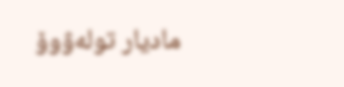ماديار تولەۋوۆ